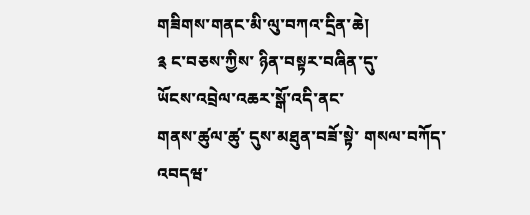གཟིགས་གནང་མི་ལུ་བཀའ་དྲིན་ཆེ།
༉ ང་བཅས་ཀྱིས་ ཉིན་བསྟར་བཞིན་དུ་
ཡོངས་འབྲེལ་འཆར་སྒོ་འདི་ནང་
གནས་ཚུལ་ཚུ་ དུས་མཐུན་བཟོ་སྟེ་ གསལ་བཀོད་འབདཝ་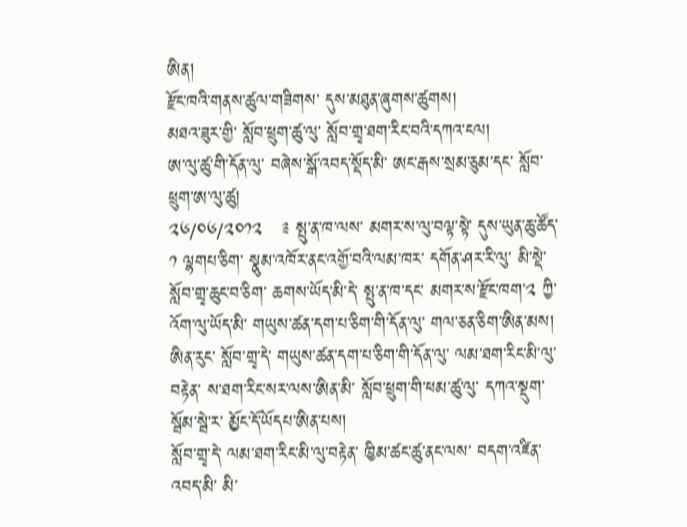ཨིན།
རྫོང་ཁའི་གནས་ཚུལ་གཟིགས་ དུས་མཐུན་ཞུགས་ཚུགས།
མཐའ་ཟུར་གྱི་ སློབ་ཕྲུག་ཚུ་ལུ་ སློབ་གྲྭ་ཐག་རིང་བའི་དཀའ་ངལ།
ཨ་ལུ་ཚུ་གི་དོན་ལུ་ བཞེས་སྒོ་འབད་སྡོད་མི་ ཨང་རྒས་སྲམ་ཅུམ་དང་ སློབ་ཕྲུག་ཨ་ལུ་ཚུ།
༢༦/༠༦/༢༠༡༢   ༉ སྤུ་ན་ཁ་ལས་ མགར་ས་ལུ་བལྟ་སྟེ་ དུས་ཡུན་ཆུ་ཚོད་༡ ལྷགཔ་ཅིག་ སྣུམ་འཁོར་ནང་འགྱོ་བའི་ལམ་ཁར་ དགོན་ཤར་རི་ལུ་ མི་སྡེ་སློབ་གྲྭ་ཆུང་བ་ཅིག་ ཆགས་ཡོད་མི་དེ་ སྤུ་ན་ཁ་དང་ མགར་ས་རྫོང་ཁག་༢ ཀྱི་འོག་ལུ་ཡོད་མི་ གཡུས་ཚན་དག་པ་ཅིག་གི་དོན་ལུ་ གལ་ཅན་ཅིག་ཨིན་མས།
ཨིན་རུང་ སློབ་གྲྭ་དེ་ གཡུས་ཚན་དག་པ་ཅིག་གི་དོན་ལུ་ ལམ་ཐག་རིང་མི་ལུ་བརྟེན་ ས་ཐག་རིང་སར་ལས་ཨིན་མི་ སློབ་ཕྲུག་གི་ཕམ་ཚུ་ལུ་ དཀའ་སྡུག་སྦོམ་སྦེ་ར་ མྱོང་དོ་ཡོདཔ་ཨིན་པས།
སློབ་གྲྭ་དེ་ ལམ་ཐག་རིང་མི་ལུ་བརྟེན་ ཁྱིམ་ཚང་ཚུ་ནང་ལས་ བདག་འཛིན་འབད་མི་ མི་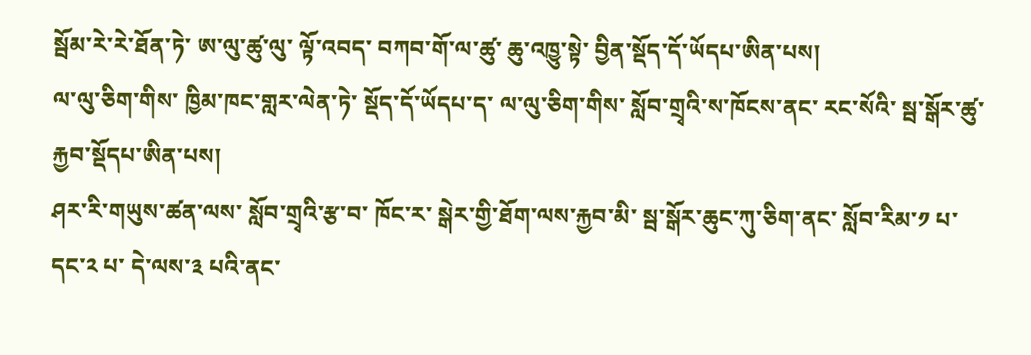སྦོམ་རེ་རེ་ཐོན་ཏེ་ ཨ་ལུ་ཚུ་ལུ་ ལྟོ་འབད་ བཀབ་གོ་ལ་ཚུ་ ཆུ་འཁྱུ་སྟེ་ བྱིན་སྡོད་དོ་ཡོདཔ་ཨིན་པས།
ལ་ལུ་ཅིག་གིས་ ཁྱིམ་ཁང་གླར་ལེན་ཏེ་ སྡོད་དོ་ཡོདཔ་ད་ ལ་ལུ་ཅིག་གིས་ སློབ་གྲྭའི་ས་ཁོངས་ནང་ རང་སོའི་ སྦ་སྒོར་ཚུ་ རྐྱབ་སྡོདཔ་ཨིན་པས།
ཤར་རི་གཡུས་ཚན་ལས་ སློབ་གྲྭའི་རྩ་བ་ ཁོང་ར་ སྒེར་གྱི་ཐོག་ལས་རྐྱབ་མི་ སྦ་སྒོར་ཆུང་ཀུ་ཅིག་ནང་ སློབ་རིམ་༡ པ་དང་༢ པ་ དེ་ལས་༣ པའི་ནང་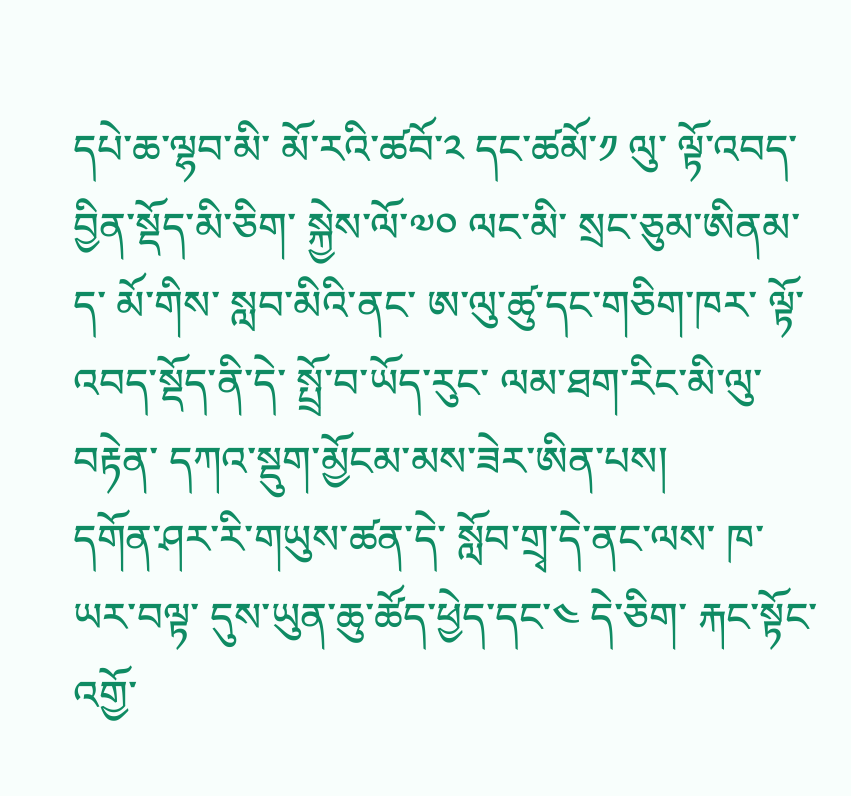དཔེ་ཆ་ལྷབ་མི་ མོ་རའི་ཚབོ་༢ དང་ཚམོ་༡ ལུ་ ལྟོ་འབད་བྱིན་སྡོད་མི་ཅིག་ སྐྱེས་ལོ་༧༠ ལང་མི་ སྲང་ཅུམ་ཨིནམ་ད་ མོ་གིས་ སླབ་མིའི་ནང་ ཨ་ལུ་ཚུ་དང་གཅིག་ཁར་ ལྟོ་འབད་སྡོད་ནི་དེ་ སྤྲོ་བ་ཡོད་རུང་ ལམ་ཐག་རིང་མི་ལུ་བརྟེན་ དཀའ་སྡུག་མྱོངམ་མས་ཟེར་ཨིན་པས།
དགོན་ཤར་རི་གཡུས་ཚན་དེ་ སློབ་གྲྭ་དེ་ནང་ལས་ ཁ་ཡར་བལྟ་ དུས་ཡུན་ཆུ་ཚོད་ཕྱེད་དང་༤ དེ་ཅིག་ རྐང་སྟོང་འགྱོ་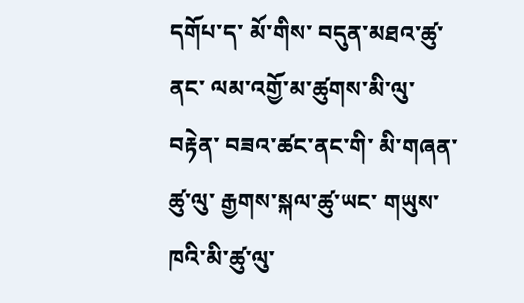དགོཔ་ད་ མོ་གིས་ བདུན་མཐའ་ཚུ་ནང་ ལམ་འགྱོ་མ་ཚུགས་མི་ལུ་བརྟེན་ བཟའ་ཚང་ནང་གི་ མི་གཞན་ཚུ་ལུ་ རྒྱགས་སྐལ་ཚུ་ཡང་ གཡུས་ཁའི་མི་ཚུ་ལུ་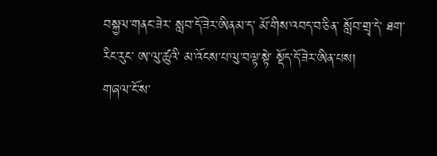བསྐྱལ་གནང་ཟེར་ སླབ་དོ་ཟེར་ཨིནམ་ད་ མོ་གིས་འབད་བ་ཅིན་ སློབ་གྲྭ་དེ་ ཐག་རིང་རུང་ ཨ་ལུ་ཚུའི་ མ་འོངས་པ་ལུ་བལྟ་སྟེ་ སྡོད་དོ་ཟེར་ཨིན་པས།
གཞལ་ངོ་ས་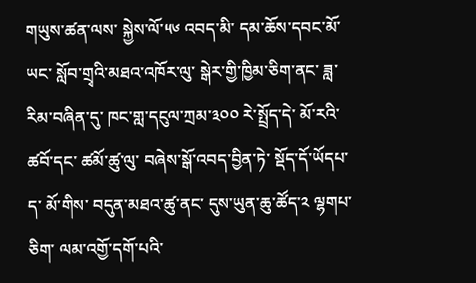གཡུས་ཚན་ལས་ སྐྱེས་ལོ་༥༦ འབད་མི་ དམ་ཆོས་དབང་མོ་ཡང་ སློབ་གྲྭའི་མཐའ་འཁོར་ལུ་ སྒེར་གྱི་ཁྱིམ་ཅིག་ནང་ ཟླ་རིམ་བཞིན་དུ་ ཁང་གླ་དངུལ་ཀྲམ་༣༠༠ རེ་སྤྲོད་དེ་ མོ་རའི་ ཚབོ་དང་ ཚམོ་ཚུ་ལུ་ བཞེས་སྒོ་འབད་བྱིན་ཏེ་ སྡོད་དོ་ཡོདཔ་ད་ མོ་གིས་ བདུན་མཐའ་ཚུ་ནང་ དུས་ཡུན་ཆུ་ཚོད་༢ ལྷགཔ་ཅིག་ ལམ་འགྱོ་དགོ་པའི་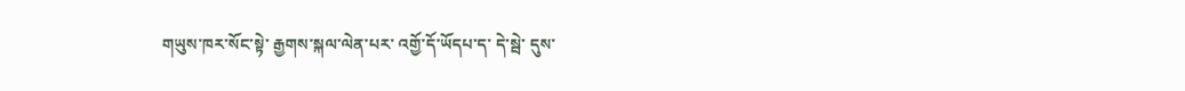གཡུས་ཁར་སོང་སྟེ་ རྒྱགས་སྐལ་ལེན་པར་ འགྱོ་དོ་ཡོདཔ་ད་ དེ་སྦེ་ དུས་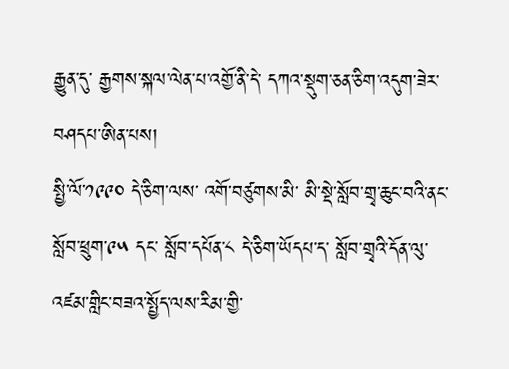རྒྱུན་དུ་ རྒྱགས་སྐལ་ལེན་པ་འགྱོ་ནི་དེ་ དཀའ་སྡུག་ཅན་ཅིག་འདུག་ཟེར་ བཤདཔ་ཨིན་པས།
སྤྱི་ལོ་༡༩༩༠ དེ་ཅིག་ལས་ འགོ་བཙུགས་མི་ མི་སྡེ་སློབ་གྲྭ་ཆུང་བའི་ནང་ སློབ་ཕྲུག་༩༥ དང་ སློབ་དཔོན་༨ དེ་ཅིག་ཡོདཔ་ད་ སློབ་གྲྭའི་དོན་ལུ་ འཛམ་གླིང་བཟའ་སྤྱོད་ལས་རིམ་གྱི་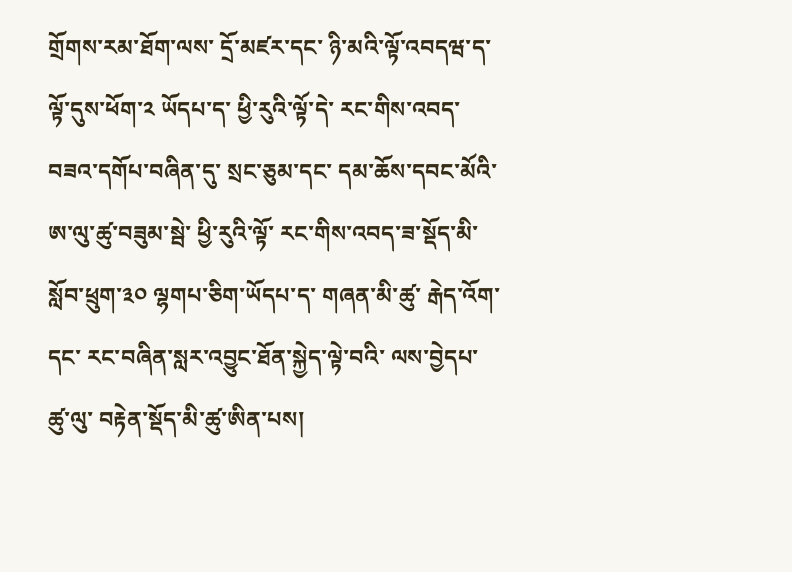གྲོགས་རམ་ཐོག་ལས་ དྲོ་མཛར་དང་ ཉི་མའི་ལྟོ་འབདཝ་ད་ ལྟོ་དུས་ཕོག་༢ ཡོདཔ་ད་ ཕྱི་རུའི་ལྟོ་དེ་ རང་གིས་འབད་བཟའ་དགོཔ་བཞིན་དུ་ སྲང་ཅུམ་དང་ དམ་ཆོས་དབང་མོའི་ ཨ་ལུ་ཚུ་བཟུམ་སྦེ་ ཕྱི་རུའི་ལྟོ་ རང་གིས་འབད་ཟ་སྡོད་མི་ སློབ་ཕྲུག་༣༠ ལྷགཔ་ཅིག་ཡོདཔ་ད་ གཞན་མི་ཚུ་ རྒེད་འོག་དང་ རང་བཞིན་སླར་འབྱུང་ཐོན་སྐྱེད་ལྟེ་བའི་ ལས་བྱེདཔ་ཚུ་ལུ་ བརྟེན་སྡོད་མི་ཚུ་ཨིན་པས།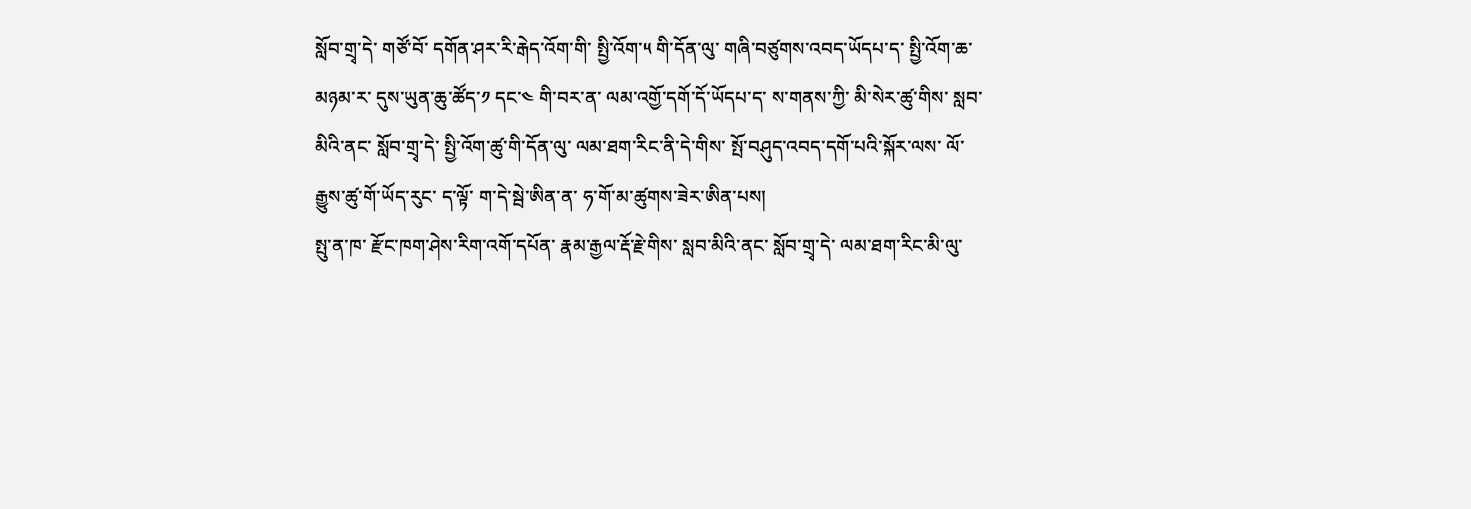སློབ་གྲྭ་དེ་ གཙོ་བོ་ དགོན་ཤར་རི་རྒེད་འོག་གི་ སྤྱི་འོག་༥ གི་དོན་ལུ་ གཞི་བཙུགས་འབད་ཡོདཔ་ད་ སྤྱི་འོག་ཆ་མཉམ་ར་ དུས་ཡུན་ཆུ་ཚོད་༡ དང་༤ གི་བར་ན་ ལམ་འགྱོ་དགོ་དོ་ཡོདཔ་ད་ ས་གནས་ཀྱི་ མི་སེར་ཚུ་གིས་ སླབ་མིའི་ནང་ སློབ་གྲྭ་དེ་ སྤྱི་འོག་ཚུ་གི་དོན་ལུ་ ལམ་ཐག་རིང་ནི་དེ་གིས་ སྤོ་བཤུད་འབད་དགོ་པའི་སྐོར་ལས་ ལོ་རྒྱུས་ཚུ་གོ་ཡོད་རུང་ ད་ལྟོ་ ག་དེ་སྦེ་ཨིན་ན་ ཧ་གོ་མ་ཚུགས་ཟེར་ཨིན་པས།
སྤུ་ན་ཁ་ རྫོང་ཁག་ཤེས་རིག་འགོ་དཔོན་ རྣམ་རྒྱལ་རྡོ་རྗེ་གིས་ སླབ་མིའི་ནང་ སློབ་གྲྭ་དེ་ ལམ་ཐག་རིང་མི་ལུ་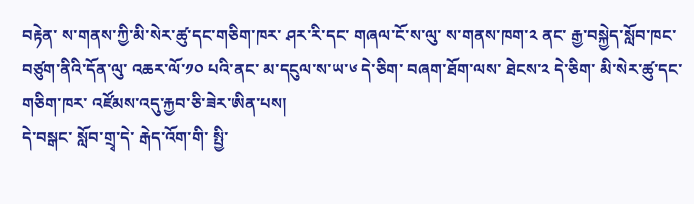བརྟེན་ ས་གནས་ཀྱི་མི་སེར་ཚུ་དང་གཅིག་ཁར་ ཤར་རི་དང་ གཞལ་ངོ་ས་ལུ་ ས་གནས་ཁག་༢ ནང་ རྒྱ་བསྐྱེད་སློབ་ཁང་ བཙུག་ནིའི་དོན་ལུ་ འཆར་ལོ་༡༠ པའི་ནང་ མ་དངུལ་ས་ཡ་༦ དེ་ཅིག་ བཞག་ཐོག་ལས་ ཐེངས་༢ དེ་ཅིག་ མི་སེར་ཚུ་དང་གཅིག་ཁར་ འཛོམས་འདུ་རྐྱབ་ཅི་ཟེར་ཨིན་པས།
དེ་བསྒང་ སློབ་གྲྭ་དེ་ རྒེད་འོག་གི་ སྤྱི་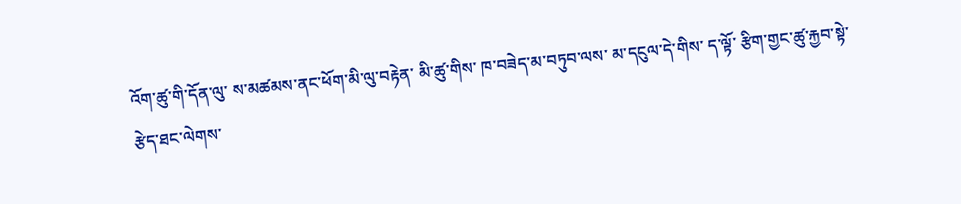འོག་ཚུ་གི་དོན་ལུ་ ས་མཚམས་ནང་ཕོག་མི་ལུ་བརྟེན་ མི་ཚུ་གིས་ ཁ་བཟེད་མ་བཏུབ་ལས་ མ་དངུལ་དེ་གིས་ ད་ལྟོ་ རྩིག་གྱང་ཚུ་རྐྱབ་སྟེ་ རྩེད་ཐང་ལེགས་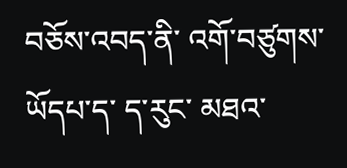བཅོས་འབད་ནི་ འགོ་བཙུགས་ཡོདཔ་ད་ ད་རུང་ མཐའ་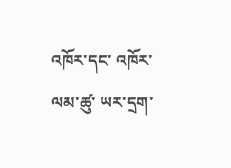འཁོར་དང་ འཁོར་ལམ་ཚུ་ ཡར་དྲག་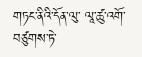གཏང་ནིའི་དོན་ལུ་ ལཱ་ཚུ་འགོ་བཙུགས་ཏེ་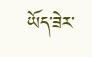ཡོད་ཟེར་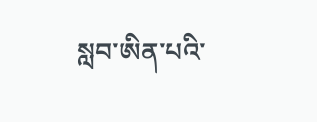སླབ་ཨིན་པའི་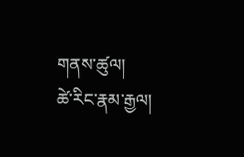གནས་ཚུལ།
ཚེ་རིང་རྣམ་རྒྱལ།